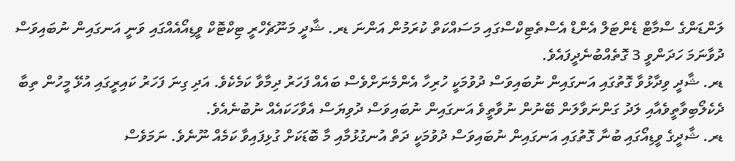ލަންޑަންގެ ސްމާޓް ޑެންޓަލް އެންޑް އެސްތެޓިކްސްގައި މަސައްކަތް ކުރަމުން އަންނަ ޑރ. ޝާދީ މަނޫޗެހްރީ ޓިކްޓޮކް ވީޑިއޯއެއްގައި ވަނީ އަނގައިން ނުބައިވަސް ދުވާނަމަ ހަދަންވީ 3 ގޮތެއްބުނެދީފައެވެ.
ޑރ. ޝާދީ ވިދާޅުވާ ގޮތުގައި އަނގައިން ނުބައިވަސް ދުވުމަކީ ހުރިހާ އެންމެނަށްވެސް ބައެއް ފަހަރު ދިމާވާ ކަމެކެވެ. އަދި ގިނަ ފަހަރު ކައިރީގައި އުޅޭ މީހުން ތިބާ ދެކެލޯބިވާތީވެއާއި ލަދު ގަންނަވާލަން ބޭނުން ނުވާތީވެ އަނގައިން ނުބައިވަސް ދުވިޔަސް އެވާހަކައެއް ނުބުނެއެވެ.
ޑރ. ޝާދީގެ ވީޑިއޯގައި ބުނާ ގޮތުގައި އަނގައިން ނުބައިވަސް ދުވުމަކީ ދަތް އުނގުޅުމާއި މާ ބޮޑަކަށް ގުޅިފައިވާ ކަމެއް ނޫނެވެ. ނަމަވެސް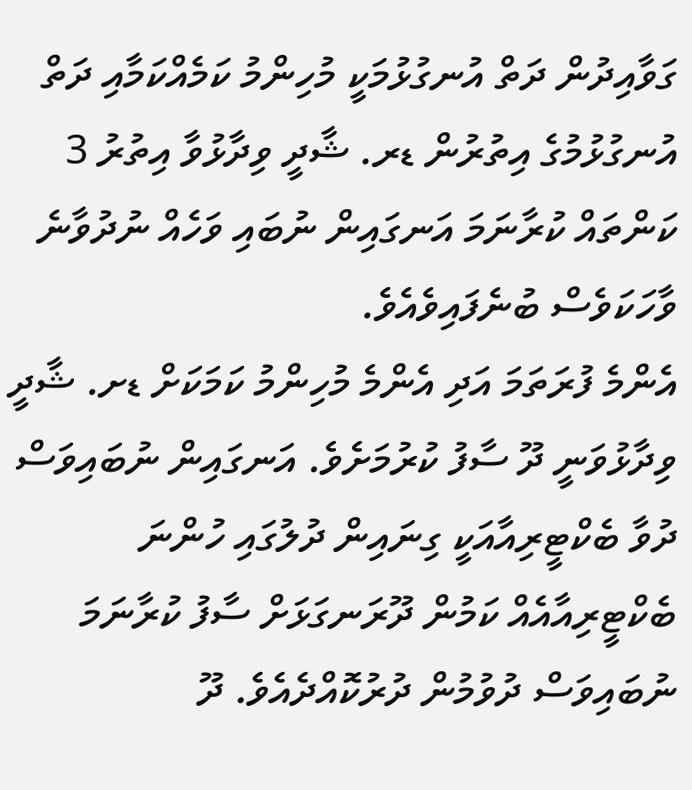ގަވާއިދުން ދަތް އުނގުޅުމަކީ މުހިންމު ކަމެއްކަމާއި ދަތް އުނގުޅުމުގެ އިތުރުން ޑރ. ޝާދީ ވިދާޅުވާ އިތުރު 3 ކަންތައް ކުރާނަމަ އަނގައިން ނުބައި ވަހެއް ނުދުވާނެ ވާހަކަވެސް ބުނެފައިވެއެވެ.
އެންމެ ފުރަތަމަ އަދި އެންމެ މުހިންމު ކަމަކަށް ޑށ. ޝާދީ ވިދާޅުވަނީ ދޫ ސާފު ކުރުމަށެވެ. އަނގައިން ނުބައިވަސް ދުވާ ބެކްޓީރިއާއަކީ ގިނައިން ދުލުގައި ހުންނަ ބެކްޓީރިއާއެއް ކަމުން ދޫރަނގަޅަށް ސާފު ކުރާނަމަ ނުބައިވަސް ދުވުމުން ދުރުކޮއްދެއެވެ. ދޫ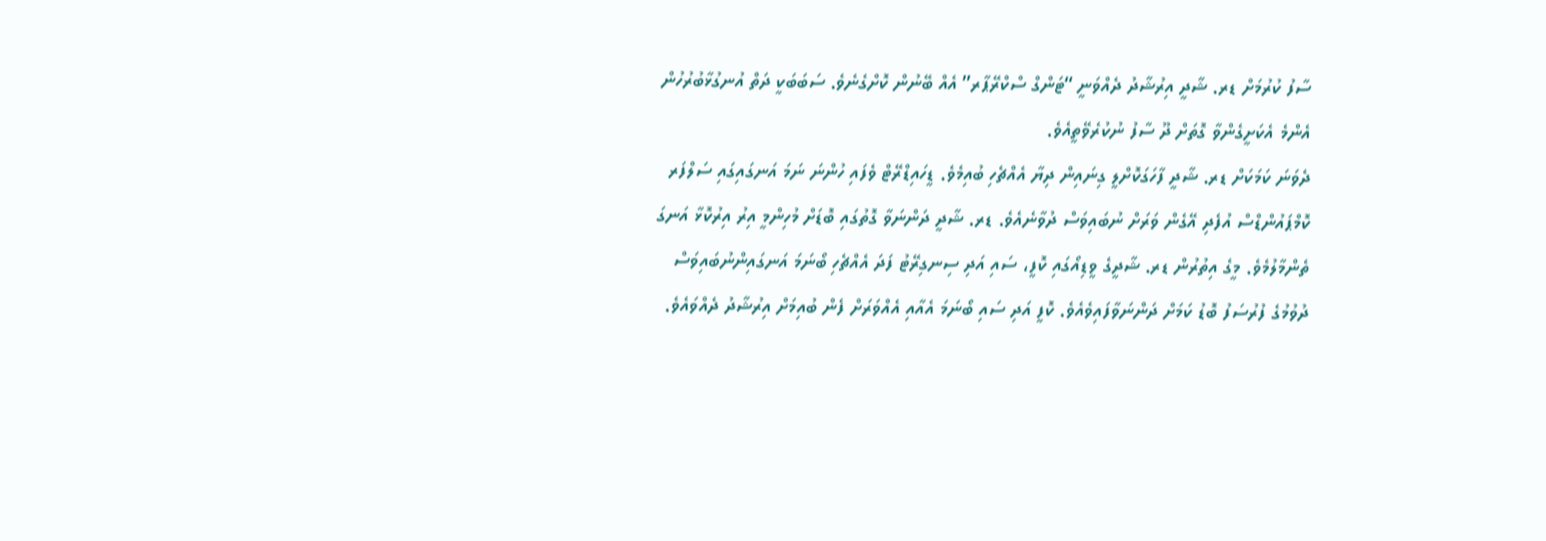ސާފު ކުރުމަށް ޑރ. ޝާދީ އިރުޝާދު ދެއްވަނީ “ޓަންގް ސްކްރޭޕާރ” އެއް ބޭނުން ކޮށްގެނެވެ. ސަބަބަކީ ދަތް އުނގުޅާބުރުހުން އެންމެ އެކަށީގެންވާ ގޮތަށް ދޫ ސާފު ނުކުރެވޭތީއެވެ.
ދެވަނަ ކަމަކަށް ޑރ. ޝާދީ ފާހަގަކޮށްލީ ގިނައިން ދިޔާ އެއްޗެހި ބުއިމެވެ. ޑީހައިޑްރޭޓް ވެފައި ހުންނަ ނަމަ އަނގައިގައި ސަލްފަރ ކޮމްޕައުންޑްސް އުފެދި އޭގެން ވަރަށް ނުބައިވަސް ދުވާނެއެވެ. ޑރ. ޝާދީ ދަންނަވާ ގޮތުގައި ބޮޑަށް މުހިންމީ އިރު އިރުކޮޅާ އަނގަ ތެންމާލުމެވެ. މީގެ އިތުރުން ޑރ. ޝާދީގެ ވީޑިއޯގައި ކޮފީ، ސައި އަދި ސިނގިރޭޓު ފަދަ އެއްޗެހި ބޯނަމަ އަނގައިންނުބައިވަސް ދުވުމުގެ ފުރުސަފު ބޮޑު ކަމަށް ދަންނަވާފައިވެއެވެ. ކޮފީ އަދި ސައި ބޯނަމަ އެއާއި އެއްވަރަށް ފެން ބުއިމަށް އިރުޝާދު ދެއްވައެވެ.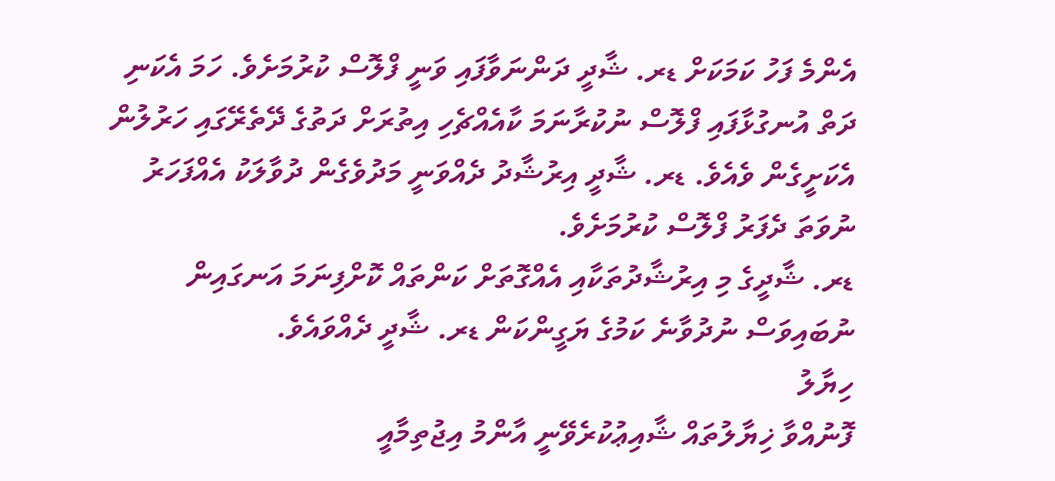އެންމެ ފަހު ކަމަކަށް ޑރ. ޝާދީ ދަންނަވާފައި ވަނީ ފްލޮސް ކުރުމަށެވެ. ހަމަ އެކަނި ދަތް އުނގުޅާފައި ފްލޮސް ނުކުރާނަމަ ކާއެއްޗެހި އިތުރަށް ދަތުގެ ދޭތެރޭގައި ހަރުލުން އެކަށީގެން ވެއެވެ. ޑރ. ޝާދީ އިރުޝާދު ދެއްވަނީ މަދުވެގެން ދުވާލަކު އެއްފަހަރު ނުވަތަ ދެފަރު ފްލޮސް ކުރުމަށެވެ.
ޑރ. ޝާދީގެ މި އިރުޝާދުތަކާއި އެއްގޮތަށް ކަންތައް ކޮށްފިނަމަ އަނގައިން ނުބައިވަސް ނުދުވާނެ ކަމުގެ ޔަގީންކަން ޑރ. ޝާދީ ދެއްވައެވެ.
ހިޔާލު
ފޮނުއްވާ ޚިޔާލުތައް ޝާއިޢުކުރެވޭނީ އާންމު އިޖުތިމާއީ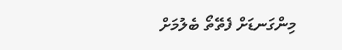މިންގަނޑަށް ފެތޭތޯ ބެލުމަށް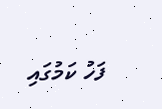ފަހު ކަމުގައި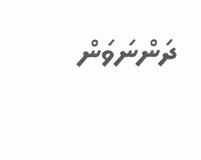ދަންނަވަން